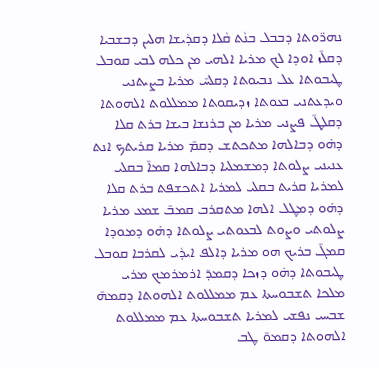ܢܗܪ̈ܘܬܐ ܕܒܒܠ ܒܢܵܬ ܩܵܠܐ ܕܩܕܵܝܫܐ ܗܠܝܢ ܕܒܫܒܝܐ ܕܩܠ̄ܙ ܐܘܕܐ ܠܟ ܡܪܝܐ ܐܠܗܝ ܡܢ ܟܠܗ ܠܒܝ ܩܘܒܠ ܜܝܒܘܬܐ ܥܠ ܢܒܝܘܬܐ ܕܩܠܚ̄ ܡܪܝܐ ܒܨܝܬܢܝ ܘܝܕܥܬܢܝ ܒܥܘܬܐ ܙܕܝܩܘܬܐ ܡܡܠܠܘܬ ܐܠܗܘܬܐ ܕܩܠܛ̄ ܦܨܢܝ ܡܪܝܐ ܡܢ ܒܪܢܫܐ ܒܝܫܐ ܒܪܬ ܩܠܐ ܕܗ̇ܘ ܕܒܐܠܗܐ ܡܬܟܬܫ ܕܩܡ̄ ܡܪܝܐ ܩܪܝܬܟ ܐܢܬ ܥܢܝܢܝ ܨܠܘܬܐ ܕܡܫܡܠܝܐ ܕܒܐܠܗܐ ܩܡܐ̄ ܒܩܠܝ ܠܡܪܝܐ ܩܪܝܬ ܒܩܠܝ ܠܡܪܝܐ ܐܬܟܫܦܬ ܒܪܬ ܩܠܐ ܕܗ̇ܘ ܕܡܜܠ ܐܠܗܐ ܡܬܩܪܒ ܩܡܒ̄ ܫܡܥ ܡܪܝܐ ܨܠܘܬܝ ܘܨܘܬ ܠܒܥܘܬܝ ܨܠܘܬܐ ܕܗ̇ܘ ܕܡܘܕܐ ܩܡܓ̄ ܒܪܝܟ ܗܘ ܡܪܝܐ ܕܐܠܦ ܐܝܕܵܝ ܠܩܪܒܐ ܩܘܒܠ ܜܝܒܘܬܐ ܕܗ̇ܘ ܕܙܟܐ ܕܩܡܕ̄ ܐܪܡܪܡܟ ܡܪܝ ܡܠܟܐ ܬܫܒܘܚܬܐ ܥܡ ܡܡܠܠܘܬ ܐܠܗܘܬܐ ܕܩܡܗ̄ ܫܒܚܝ ܢܦܫܝ ܠܡܪܝܐ ܬܫܒܘܚܬܐ ܥܡ ܡܡܠܠܘܬ ܐܠܗܘܬܐ ܕܩܡܘ̄ ܜܒ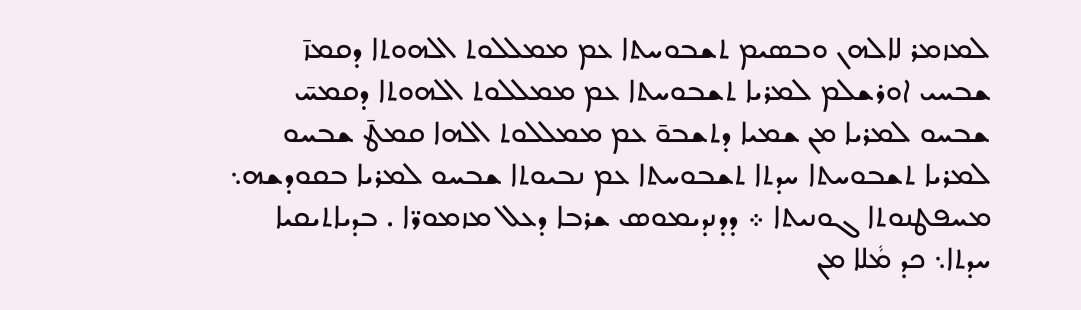ܠܡܙܡܪ ܠܐܠܗܢ ܘܒܣܝܡ ܬܫܒܘܚܬܐ ܥܡ ܡܡܠܠܘܬ ܐܠܗܘܬܐ ܕܩܡܙ̄ ܫܒܚܝ ܐܘܪܫܠܡ ܠܡܪܝܐ ܬܫܒܘܚܬܐ ܥܡ ܡܡܠܠܘܬ ܐܠܗܘܬܐ ܕܩܡܚ̄ ܫܒܚܘ ܠܡܪܝܐ ܡܢ ܫܡܝܐ ܕܬܫܒܘ̄ ܥܡ ܡܡܠܠܘܬ ܐܠܗܐ ܩܡܛ̄ ܫܒܚܘ ܠܡܪܝܐ ܬܫܒܘܚܬܐ ܚܕܬܐ ܬܫܒܘܚܬܐ ܥܡ ܢܒܝܘܬܐ ܫܒܚܘ ܠܡܪܝܐ ܒܩܘܕܫܗ܆ ܡܚܦܛܢܘܬܐ ܓܘܢܝܬܐ ܀ ܕܕܢܕܝܡܘܣ ܫܪܒܐ ܕܥܠ ܡܙܡܘܪ̈ܐ . ܒܕܝܐܬܝܩܝܐ ܚܕܬܐ܆ ܟܕ ܡܵܠܐ ܡܢ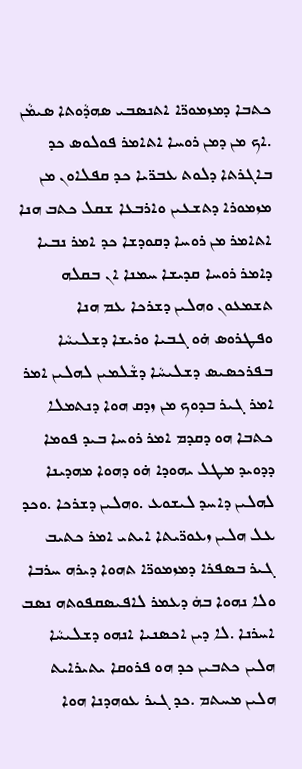ܟܬܒܐ ܕܡܙܡܘܪ̈ܐ ܐܬܢܣܒܝ ܣܗܕܵܘܬܐ ܣܝܡܵܢ .ܐܟ ܡܢ ܕܡܢ ܪܘܚܐ ܐܬܐܡܪ ܦܘܠܘܣ ܟܕ ܒܐܓܪܬܐ ܕܠܘܬ ܥܒܪ̈ܝܐ ܟܕ ܩܦܠܐܘܢ ܡܢ ܡܙܡܘܪܐ ܕܬܫܥܝܢ ܘܐܪܒܥܐ ܫܩܠ ܟܬܒ ܗܢܐ ܐܬܐܡܪ ܡܢ ܪܘܚܐ ܕܩܘܕܫܐ ܟܕ ܐܡܪ ܢܒܝܐ ܕܐܡܪ ܪܘܚܐ ܩܕܝܫܐ ܚܡܢܐ ܐܢ ܒܩܠܗ ܬܫܡܥܘܢ ܘܗܠܝܢ ܕܫܪܟܐ ܥܡ ܗܢܐ ܘܦܛܪܘܣ ܗ̇ܘ ܓܒܝܐ ܘܪܝܫܐ ܕܫܠܝܚܵܐ ܒܦܪܟܣܝܣ ܕܫܠܝܚܵܐ ܕܫܵܠܡܝܢ ܠܗܠܝܢ ܐܡܪ ܐܡܪ ܓܝܪ ܒܕܘܟ ܡܢ ܙܕܩ ܗܘܐ ܕܢܬܡܠܐ ܟܬܒܐ ܗܘ ܕܩܕܡ ܐܡܪ ܪܘܚܐ ܒܝܕ ܦܘܡܐ ܕܕܘܝܕ ܡܛܠ ܝܗܘܕܐ ܗ̇ܘ ܕܗܘܐ ܡܗܕܝܢܐ ܠܗܠܝܢ ܕܐܚܕ ܠܝܫܘܥ .ܘܗܠܝܢ ܕܫܪܟܐ .ܘܟܕ ܥܠ ܗܠܝܢ ܙܥܘܪ̈ܝܬܐ ܐܝܬܝ ܐܡܪ ܟܬܝܒ ܓܝܪ ܒܣܦܪܐ ܕܡܙܡܘܪ̈ܐ ܬܗܘܐ ܕܝܪܗ ܚܪܒܐ ܘܠܐ ܢܗܘܐ ܒܗܿ ܕܥܡܪ ܠܐܦܝܣܩܦܘܬܗ ܢܣܒ ܐܚܪܢܐ .ܠܐ ܕܝܢ ܐܟܣܢܝܐ ܐܢܗܘ ܕܫܠܝܚܵܐ ܗܠܝܢ ܟܬܒܝܢ ܟܕ ܗܘ ܦܪܘܩܐ ܝܬܝܪܐܝܬ ܗܠܝܢ ܡܚܬܡ .ܟܕ ܓܝܪ ܥܘܗܕܢܐ ܗܘܐ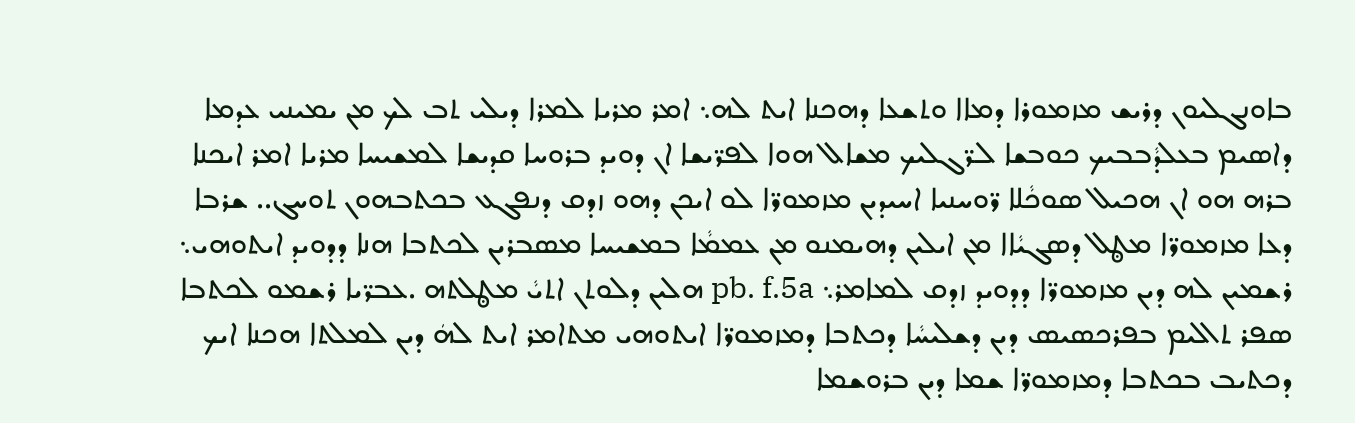ܒܐܘܢܓܠܝܘܢ ܕܪܝܫ ܡܙܡܘܪܐ ܕܡܐܐ ܘܬܫܥܐ ܕܗܟܢܐ ܐܝܬ ܠܗ܆ ܐܡܪ ܡܪܝܐ ܠܡܪܐ ܕܝܠܝ ܬܒ ܠܟ ܡܢ ܝܡܝܢܝ ܥܕܡܐ ܕܐܣܝܡ ܒܥܠܕܵܒܒܝܟ ܟܘܒܫܐ ܠܪ̈ܓܠܝܟ ܡܫܐܠ ܗܘܐ ܠܦܪ̈ܝܫܐ ܐܢ ܕܘܝܕ ܒܪܘܚܐ ܩܕܝܫܐ ܠܡܫܝܚܐ ܡܪܝܐ ܐܡܪ ܐܝܟܢܐ ܒܪܗ ܗܘ ܐܢ ܗܟܝܠ ܣܘܟܵܠܐ ܪ̈ܘܚܢܝܐ ܐܚܝܕܝܢ ܡܙܡܘܪ̈ܐ ܠܘ ܐܝܟܢ ܕܗܘ ܙܕܩ ܕܢܦܓܥ ܒܟܬܒܗܘܢ ܬܘܚܓ.. ܫܪܒܐ ܕܥܐ ܡܙܡܘܪ̈ܐ ܡܜܠ ܕܣܓܝܵܐܐ ܡܢ ܐܝܠܝܢ ܕܗܝܡܢܘ ܡܢ ܥܡܡܵܐ ܒܡܫܝܚܐ ܡܣܒܪܝܢ ܠܟܬܒܐ ܗܢܐ ܕܕܘܝܕ ܐܝܬܘܗܝ܆ ܪܫܡܝܢ ܠܗ ܕܝܢ ܡܙܡܘܪ̈ܐ ܕܕܘܝܕ ܙܕܩ ܠܡܐܡܪ܆ pb. f.5a ܗܠܝܢ ܕܠܘܬܢ ܐܬܝܵ ܡܜܠܬܗ .ܥܒܪ̈ܝܐ ܪܫܡܘ ܠܟܬܒܐ ܣܦܪ ܬܐܠܝܡ ܒܦܪܟܣܝܣ ܕܝܢ ܕܫܠܝܚܵܐ ܕܟܬܒܐ ܕܡܙܡܘܪ̈ܐ ܐܝܬܘܗܝ ܡܬܐܡܪ ܐܝܬ ܠܗܿ ܕܝܢ ܠܡܠܬܐ ܗܟܢܐ ܐܝܟ ܕܟܬܝܒ ܒܟܬܒܐ ܕܡܙܡܘܪ̈ܐ ܫܡܐ ܕܝܢ ܒܪܘܫܡܐ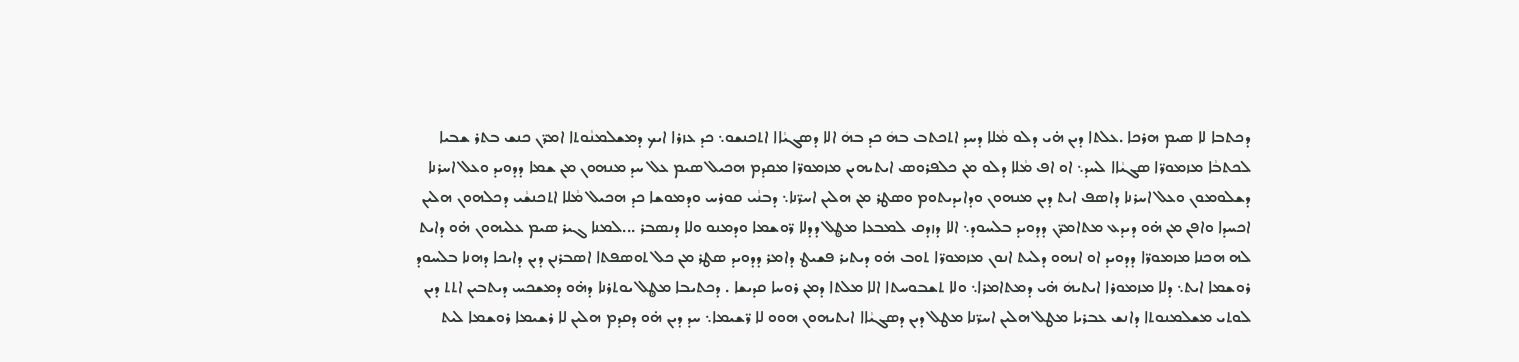ܕܟܬܒܐ ܠܐ ܣܝܡ ܗܪܟܐ .ܥܠܬܐ ܕܝܢ ܗ̇ܝ ܕܠܘ ܡܵܠܐ ܕܚܕ ܐܬܟܬܒ ܒܗܿ ܟܕ ܒܗܿ ܐܠܐ ܕܣܓܝܵܐܐ ܐܬܟܢܫܘ܆ ܟܕ ܥܙܪܐ ܐܝܟ ܕܡܫܠܡܢܵܘܬܐ ܐܡܪ̈ܢ ܟܢܫ ܒܬܪ ܫܒܝܐ ܠܟܬܒܵܐ ܡܙܡܘܪ̈ܐ ܣܓܝܵܐܐ ܠܚܕ܆ ܐܘ ܐܦ ܡܵܠܐ ܕܠܘ ܡܢ ܟܠܦܪܘܣ ܐܝܬܝܗܝܢ ܡܙܡܘܪ̈ܐ ܡܩܕܡ ܗܟܝܠ ܣܝܡ ܥܠ ܚܕ ܡܢܗܘܢ ܡܢ ܫܡܐ ܕܕܘܝܕ ܘܥܠ ܐܚܪܢܐ ܕܫܠܘܡܘܢ ܘܥܠ ܐܚܪܢܐ ܕܐܣܦ ܐܝܬ ܕܝܢ ܡܢܗܘܢ ܘܕܐܝܕܝܬܘܡ ܘܣܛܪ ܡܢ ܗܠܝܢ ܐܚܪ̈ܢܐ܆ ܕܒܢܵܝ ܩܘܪܚ ܘܕܡܘܫܐ ܟܕ ܗܟܝܠ ܡܵܠܐ ܐܬܟܢܫܵܝ ܕܟܠܗܘܢ ܗܠܝܢ ܐܟܚܕܐ ܘܐܦܢ ܡܢ ܗ̇ܘ ܕܝܕܥ ܡܬܐܡܪ̈ܢ ܕܕܘܝܕ ܒܠܚܘܕ܆ ܐܠܐ ܕܙܕܩ ܠܡܒܥܐ ܡܜܠ ܕܕܠܐ ܪ̈ܘܫܡܐ ܘܕܡܢܘ ܘܠܐ ܕܢܣܒܪ ...ܠܡܢܐ ܓܝܪ ܣܝܡ ܥܠܝܗܘܢ ܗ̇ܘ ܕܐܝܬ ܠܗ ܗܟܢܐ ܡܙܡܘܪ̈ܐ ܕܕܘܝܕ ܐܘ ܐܢܗܘ ܕܠܝܬ ܐܢܘܢ ܡܙܡܘܪ̈ܐ ܬܘܒ ܗ̇ܘ ܕܝܬܝܪ ܦܫܝܛ ܕܐܡܪ ܕܕܘܝܕ ܣܛܪ ܡܢ ܟܠ ܬܘܣܦܬܐ ܐܣܒܪܢܢ ܕܝܢ ܕܐܝܟܐ ܕܗܢܐ ܒܠܚܘܕ ܪܘܫܡܐ ܐܝܬ܆ ܕܠܐ ܡܙܡܘܪܐ ܐܝܬܝܗܿ ܗ̇ܝ ܕܡܬܐܡܪܐ܆ ܘܠܐ ܬܫܒܘܚܬܐ ܐܠܐ ܡܠܬܐ ܕܡܢ ܪܘܚܐ ܩܕܝܫܐ . ܕܟܬܝܒܐ ܡܜܠ ܝܘܬܪܢܐ ܕܗ̇ܘ ܕܡܫܟܚ ܕܝܬܒܝܢ ܐܬܬ ܕܝܢ ܠܘܬܝ ܡܫܠܡܢܘܬܐ ܕܐܢܫ ܥܒܪܝܐ ܡܛܠ ܗܠܝܢ ܐܚܪ̈ܢܐ ܡܛܠ ܕܝܢ ܕܣܓܝܵܐܐ ܐܝܬܝܗܘܢ ܗܘܘ ܠܐ ܪ̈ܫܝܡܐ܆ ܚܕ ܕܝܢ ܗ̇ܘ ܕܩܕܡ ܗܠܝܢ ܠܐ ܪܫܝܡܐ ܪܘܫܡܐ ܠܝܬ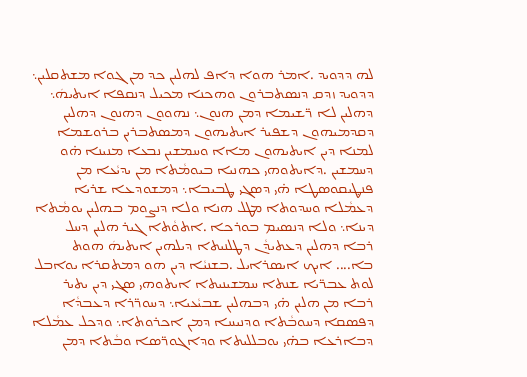ܠܗ ܕܕܘܝܕ .ܐܡܪ ܗܘܐ ܕܐܦ ܠܗܠܝܢ ܟܕ ܡܢ ܓܘܐ ܡܫܬܩܠܝܢ܆ ܕܕܘܝܕ ܙܕܩ ܕܢܣܬܒܪܘܢ ܘܗܟܢܐ ܡܟܝܠ ܕܢܩܦܐ ܐܝܬܝܗܿ܆ ܕܗܠܝܢ ܠܐ ܪ̈ܫܝܡܐ ܕܡܢ ܗܢܘܢ܆ ܢܗܘܘܢ ܕܗܢܘܢ ܕܗܠܝܢ ܕܩܕܡܝܗܘܢ ܕܫܦܝܪ ܐܝܬܝܗܘܢ ܕܡܣܬܒܪܝܢ ܒܪܘܫܡܐ ܠܡܢܐ ܕܝܢ ܐܝܬܝܗܘܢ ܡܐܐ ܘܚܡܫܝܢ ܢܒܥܐ ܡܢܝܢܐ ܗ̇ܘ ܕܚܡܫܝܢ .ܕܐܝܬܘܗܝ ܟܗܢܝܐ ܒܝܘܡܵܬܐ ܡܢ ܝܕܝܵܥܐ ܡܢ ܦܢܜܝܩܘܣܛܐ ܗ̇ܝ ܕܣܓܝ ܜܒܝܒܐ܆ ܕܡܫܘܕܥܐ ܫܪܝܐ ܕܥܡܵܠܐ ܘܚܕܘܬܐ ܡܛܠ ܗܢܐ ܘܠܐ ܕܢܨܘܡ ܒܗܠܝܢ ܝܘܡܵܬܐ ܕܝܢܐ܆ ܘܠܐ ܕܢܣܝܡ ܒܘܪܟܐ .ܐܬܘܵܬܐ ܓܝܪ ܗܠܝܢ ܕܚܠ ܪܒܐ ܕܗܠܝܢ ܕܥܬܝܕܵܢ ܕܛܠܢܝܬܐ ܕܝܠܗܝܢ ܐܝܬܝܗܿ ܗܘܬ ܒܐ.... ܐܝܟ ܐܝܣܪܐܝܠ .ܒܫܢܝܵܐ ܕܝܢ ܗܘ ܕܡܬܩܪܐ ܝܘܐܒܠ ܠܘܬ ܥܒܪ̈ܝܐ ܫܢܬܐ ܚܡܫܝܢܝܬܐ ܐܝܬܘܗܝ ܣܓܝ ܕܝܢ ܝܬܝܪ ܪܒܐ ܡܢ ܗܠܝܢ ܗ̇ܝ ܕܒܗܠܝܢ ܫܒܝܵܥܝܐ܆ ܕܚܘܪ̈ܪܐ ܕܥܒܕܵܐ ܕܦܣܩܐ ܕܚܘܒܵܬܐ ܘܕܢܝܚܐ ܕܡܢ ܐܟܪܘܬܐ܆ ܘܕܟܠ ܥܡܵܠܐ ܕܒܐܪܥܐ ܒܗ̇ܝ ܝܘܒܠܠܝܬܐ ܘܕܐܓܘܪ̈ܣܐ ܘܒܵܬܐ ܕܡܢ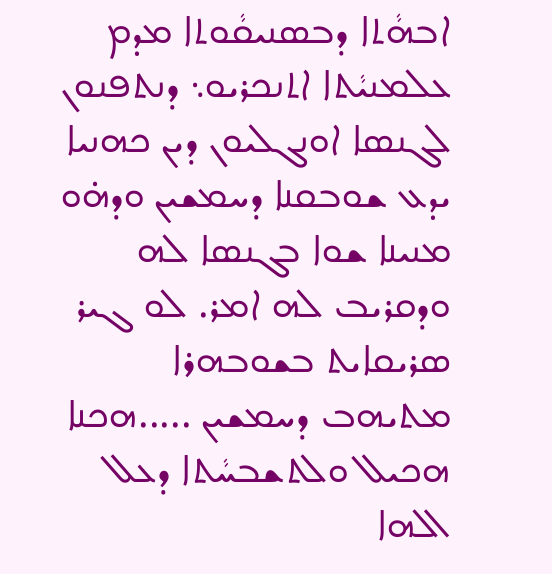ܐܒܗܵܬܐ ܕܒܣܢܝܩܵܘܬܐ ܡܕܡ ܥܠܡܢܝܵܬܐ ܐܬܢܟܪܝܘ܆ ܕܢܬܦܢܘܢ ܠܓܢܣܐ ܐܘܢܓܠܝܘܢ ܕܝܢ ܟܗܢܝܐ ܝܕܥ ܫܘܒܩܢܐ ܕܚܡܫܝܢ ܘܕܗ̇ܘ ܡܢܝܢܐ ܫܘܐ ܒܓܢܣܐ ܠܗ ܘܕܩܪܝܒ ܠܗ ܐܡܪ. ܠܘ ܓܝܪ ܣܪܝܩܐܝܬ ܒܫܘܒܗܪܐ ܡܬܝܗܒ ܕܚܡܫܝܢ .....ܗܟܢܐ ܗܟܝܠ ܘܠܬܫܒܚܵܬܐ ܕܥܠ ܐܠܗܐ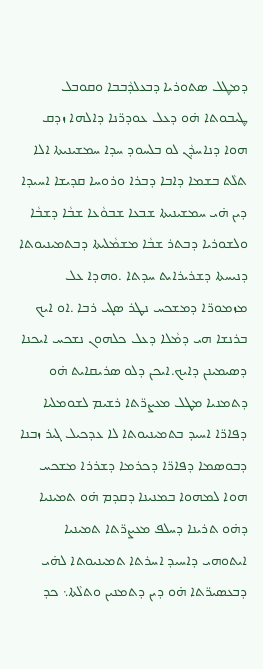ܕܡܜܠ ܣܬܘܪܝܐ ܕܒܥܠܕܵܒܒܐ ܘܩܘܒܠ ܜܝܒܘܬܐ ܗ̇ܘ ܕܥܠ ܥܘܕܪ̈ܢܐ ܕܐܠܗܐ ܙܕܩ ܗܘܐ ܕܢܐܚܕܵܢ ܠܘ ܒܠܚܘܕ ܚܕܐ ܚܡܫܝܢܝܬܐ ܐܠܐ ܬܠܵܬ ܒܫܡܐ ܕܐܒܐ ܕܒܪܐ ܘܪܘܚܐ ܩܕܝܫܐ ܐܚܝܕܐ ܕܝܢ ܗ̇ܝ ܚܡܫܝܢܝܬܐ ܫܒܥܐ ܫܒܘܵܥܐ ܫܒܵܐ ܕܫܒܵܐ ܘܠܫܘܪܝܐ ܕܒܬܪ ܫܒܵܐ ܡܫܡܵܠܝܬܐ ܕܒܬܡܝܢܝܘܬܐ ܕܢܝܚܬܐ ܕܫܪܝܪܐܝܬ ܚܕܬܐ .ܘܗܕܐ ܥܠ ܡܙܡܘܪ̈ܐ ܕܡܫܟܚ ܢܛܪ ܣܓܝ ܪܒܐ .ܐܘ ܐܝܟ ܒܪܢܫܐ ܗܝ ܕܡܵܠܐ ܕܥܠ ܟܠܗܘܢ ܢܫܟܚ ܐܝܟܢܐ ܕܣܝܡܝܢܢ ܕܐܝܟ.ܐܝܟܢ ܕܠܘ ܣܪܝܩܐܝܬ ܗ̇ܘ ܕܬܡܢܝܐ ܡܛܠ ܡܥܨܪ̈ܬܐ ܪܫܝܡ ܠܫܘܡܠܝܐ ܕܦܐܪ̈ܐ ܐܚܝܕ ܒܬܡܝܢܝܘܬܐ ܠܐ ܥܕܟܝܠ ܓܝܪ ܙܒܢܐ ܕܒܘܣܡܐ ܕܦܐܪ̈ܐ ܕܟܪܡܐ ܕܫܪܪܐ ܡܫܟܚ ܗܘܐ ܠܡܗܘܐ ܒܡܢܝܢܐ ܕܩܕܡ ܗ̇ܘ ܬܡܝܢܝܐ ܕܗ̇ܘ ܬܪܝܢܐ ܕܚܠܦ ܡܥܨܪ̈ܬܐ ܬܡܝܢܝܐ ܐܝܬܘܗܝ ܕܐܚܝܕ ܐܚܪܬܐ ܬܡܝܢܝܘܬܐ ܠܗ̇ܝ ܕܒܥܣܝܪ̈ܬܐ ܗ̇ܘ ܕܝܢ ܕܬܡܢܝܢ ܘܬܠܵܬܐ܆ ܟܕ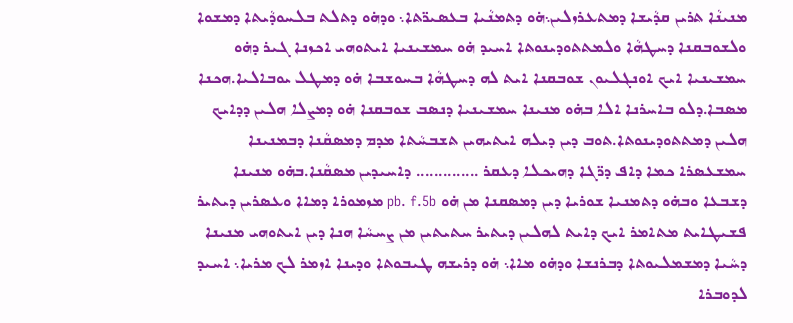ܡܢܝܢܵܐ ܬܪܝܢ ܩܕܵܝܫܐ ܕܡܬܥܪܙܠܝܢ܆ܗ̇ܘ ܕܬܡܢܵܝܐ ܒܥܣܝܪ̈ܬܐ܆ ܘܕܗ̇ܘ ܕܬܠܬ ܒܠܚܘܕܵܝܬܐ ܕܡܫܘܐ ܘܠܫܘܒܩܢܐ ܕܚܛܗܵܐ ܘܠܡܬܬܘܕܝܢܘܬܐ ܐܚܝܕ ܗ̇ܘ ܚܡܫܝܢܝܐ ܐܝܬܘܗܝ ܐܟܙܢܐ ܓܝܪ ܕܗ̇ܘ ܚܡܫܝܢܝܐ ܐܝܟ ܐܘܢܓܠܝܘܢ ܫܘܒܩܢܐ ܐܝܬ ܠܗ ܕܚܛܗܵܐ ܒܚܘܫܒܐ ܗ̇ܘ ܕܡܛܠ ܝܘܒܐܠܝܐ.ܗܟܢܐ ܡܣܒܐ.ܕܠܘ ܒܐܚܪܢܐ ܐܠܐ ܒܗ̇ܘ ܡܢܝܢܐ ܚܡܫܝܢܝܐ ܕܢܣܒ ܫܘܒܩܢܐ ܗ̇ܘ ܕܡܨܠܐ ܗܠܝܢ ܕܕܐܝܟ ܗܠܝܢ ܕܡܬܬܘܕܝܢܘܬܐ.ܬܘܒ ܕܝܢ ܕܝܠܗ ܐܝܬܝܗܝܢ ܬܫܒܚܵܬܐ ܡܕܡ ܕܡܣܩܵܢܐ ܕܒܡܢܝܢܐ ܚܡܫܥܣܪܐ ܟܡܐ ܕܐܦ ܕܪ̈ܓܐ ܕܗܝܟܠܐ ܕܥܩܪ .............. ܕܐܚܝܕܝܢ ܡܣܩܵܢܐ.ܒܗ̇ܘ ܡܢܝܢܐ ܕܫܒܥܐ ܘܒܗ̇ܘ ܕܬܡܢܝܐ ܫܘܪܝܐ ܕܝܢ ܕܡܣܩܢܐ ܡܢ ܗ̇ܘ pb. f.5b ܡܙܡܘܪܐ ܕܡܐܐ ܘܥܣܪܝܢ ܕܝܬܝܪ ܦܫܝܛܐܝܬ ܡܬܐܡܪ ܐܝܟ ܕܐܝܬ ܠܗܠܝܢ ܕܝܬܝܪ ܚܬܝܬܝܢ ܡܢ ܨܚܚܵܐ ܗܢܐ ܕܝܢ ܐܝܬܘܗܝ ܡܢܝܢܐ ܕܚܵܝܐ ܕܡܫܡܠܝܘܬܐ ܕܒܪܢܫܐ ܘܕܗ̇ܘ ܡܐܐ܆ ܗ̇ܘ ܕܪܝܫܗ ܜܝܒܘܬܐ ܘܕܝܢܐ ܐܙܡܪ ܠܟ ܡܪܝܐ܆ ܐܚܝܕ ܠܕܘܒܪܐ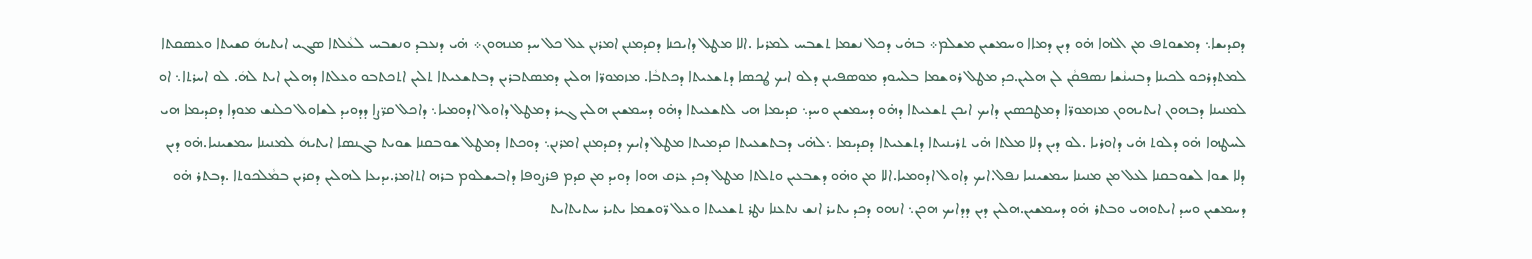ܕܩܕܝܫܐ܆ ܕܡܫܘܬܦ ܡܢ ܐܠܗܐ ܗ̇ܘ ܕܝܢ ܕܡܐܐ ܘܚܡܫܝܢ ܡܫܠܡ܀ ܒܗ̇ܝ ܕܟܠ ܢܫܡܐ ܬܫܒܚ ܠܡܪܝܐ .ܐܠܐ ܡܛܠ ܕܐܝܟܢܐ ܕܩܕܡܢܢ ܐܡܪܢܢ ܥܠ ܟܠ ܚܕ ܡܢܗܘܢ܀ ܗ̇ܝ ܕܢܥܒܕ ܘܢܫܒܚ ܠܥܵܠܬܐ ܣܓܝ ܐܝܬܝܗܿ ܩܫܝܬܐ ܘܥܣܩܬܐ ܠܡܬܕܪܟܘ ܠܟܝܢܐ ܕܒܢܝܢܵܫܐ ܢܣܦܩܵܢ ܠܢ ܗܠܝܢ.ܟܕ ܡܛܠ ܪܘܫܡܐ ܒܠܚܘܕ ܡܘܣܦܝܢܢ ܕܠܘ ܐܝܟ ܜܟܣܐ ܕܬܫܥܝܬܐ ܕܟܬܒܵܐ. ܡܙܡܘܪ̈ܐ ܗܠܝܢ ܕܡܣܬܒܪܝܢ ܕܒܬܫܥܝܬܐ ܬܠܝܢ ܐܬܟܬܒܘ ܘܥܠܬܐ ܕܗܠܝܢ ܐܝܬ ܠܗܿ. ܠܘ ܐܚܪܬܐ܆ ܐܘ ܠܡܢܝܢܐ ܕܒܗܘܢ ܐܝܬܝܗܘܢ ܡܙܡܘܪ̈ܐ ܕܡܛܟܣܝܢ ܕܐܝܟ ܐܝܟܢ ܬܫܥܝܬܐ ܕܗ̇ܘ ܕܚܡܫܝܢ ܘܚܕ܆ ܩܕܝܡܐ ܗܝ ܠܬܫܥܝܬܐ ܕܗ̇ܘ ܕܚܡܫܝܢ ܗܠܝܢ ܓܝܪ ܕܡܛܠ ܕܐܘܠ ܐܕܘܡܝܐ܆ ܕܐܟܠ ܩܪ̈ܨܐ ܕܕܘܝܕ ܠܫܐܘܠ ܟܠܢܫ ܡܘܕܐ ܕܩܕܝܡܐ ܗܝ ܠܚܛܗܐ ܗ̇ܘ ܕܠܘܬ ܗ̇ܝ ܕܐܘܪܝܐ .ܠܘ ܕܝܢ ܕܠܐ ܡܠܬܐ ܗ̇ܝ ܬܪܝܢܝܬܐ ܕܬܫܥܝܬܐ ܕܩܕܝܡܐ ܆ܠܗ̇ܝ ܕܒܬܫܥܝܬܐ ܩܕܡܝܬܐ ܡܛܠ ܕܐܝܟ ܕܩܕܡܢܢ ܐܡܪܢܢ܆ ܕܘܟܬܐ ܕܡܛܠ ܫܘܒܩܢܐ ܫܘܝܬ ܒܓܢܣܐ ܐܝܬܝܗܿ ܠܡܢܝܢܐ ܚܡܫܝܢܝܐ.ܗ̇ܘ ܕܝܢ ܕܠܐ ܫܘܐ ܠܫܘܒܩܢܐ ܠܥܠ ܡܢ ܡܢܝܢܐ ܚܡܫܝܢܝܐ ܢܦܠ.ܐܝܟ ܕܐܘܠ ܐܕܘܡܝܐ.ܐܠܐ ܡܢ ܘܗ̇ܘ ܕܫܒܥܝܢ ܘܬܠܬܐ ܡܛܠ ܕܟܕ ܥܪܩ ܗܘܐ ܕܘܝܕ ܡܢ ܩܕܡ ܦܪܨܘܦܐ ܕܐܒܝܫܠܘܡ ܒܪܗ ܐܬܐܡܪ.ܝܕܝܥܐ ܠܗܠܝܢ ܕܩܪܝܢ ܒܡܵܠܟܘܬܐ .ܕܒܬܪ ܗ̇ܘ ܕܚܡܫܝܢ ܘܚܕ ܐܝܬܘܗܝ ܘܒܬܪ ܗ̇ܘ ܕܚܡܫܝܢ.ܗܠܝܢ ܕܝܢ ܕܕܐܝܟ ܗܟܢ܆ ܐܢܗܘ ܕܟܕ ܝܬܝܪ ܐܢܫ ܢܬܥܢܐ ܢܛܪ ܬܫܥܝܬܐ ܘܥܠ ܪ̈ܘܫܡܐ ܝܬܝܪ ܚܬܝܬܐܝܬ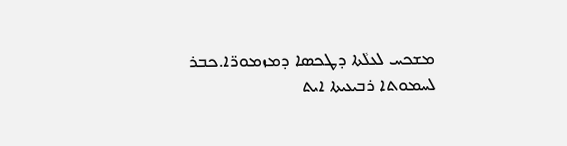ܡܫܟܚ ܠܥܠܵܬܐ ܕܛܟܣܐ ܕܡܙܡܘܪ̈ܐ.ܟܒܪ ܠܚܡܘܬܐ ܪܒܝܥܝܬܐ ܐܝܬ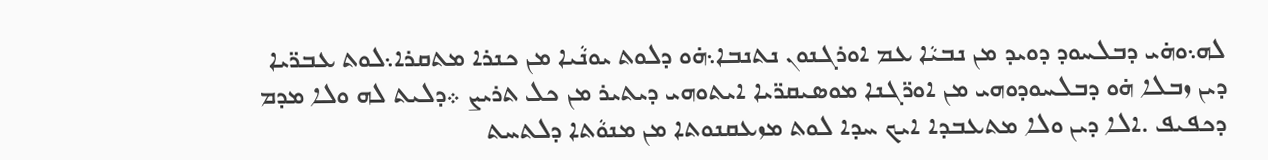ܠܗ܆ܘܗ̇ܝ ܕܒܠܚܘܕ ܕܘܝܕ ܡܢ ܢܒܝܵܐ ܥܡ ܐܘܪܓܢܘܢ ܢܬܢܒܐ܆ܗ̇ܘ ܕܠܘܬ ܝܘܢܵܝܐ ܡܢ ܟܢܪܐ ܡܬܩܪܐ܆ܠܘܬ ܥܒܪ̈ܝܐ ܕܝܢ ܙܒܠܐ ܗ̇ܘ ܕܒܠܚܘܕܘܗܝ ܡܢ ܐܘܪ̈ܓܢܐ ܡܘܣܝܩܪ̈ܝܐ ܐܝܬܘܗܝ ܕܝܬܝܪ ܡܢ ܟܠ ܬܪܝܨ ܀ܕܠܝܬ ܠܗ ܘܠܐ ܡܕܡ ܕܟܦܝܦ .ܐܠܐ ܕܝܢ ܘܠܐ ܡܬܥܒܕܐ ܐܝܟ ܚܕܐ ܠܘܬ ܡܙܥܩܢܘܬܐ ܡܢ ܡܢܘܵܬܐ ܕܠܬܚܬ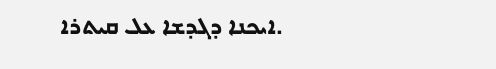.ܐܝܟܢܐ ܕܓܕܫܐ ܥܠ ܩܝܬܪܐ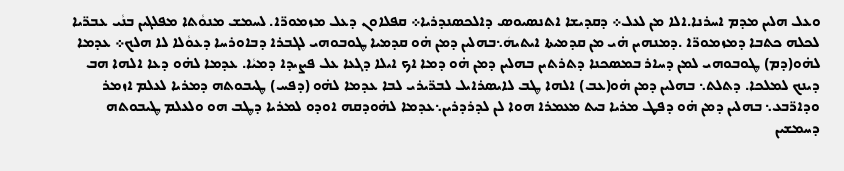ܘܥܠ ܗܠܝܢ ܡܕܡ ܐܚܪܢܐ.ܐܠܐ ܡܢ ܠܥܠ܀ ܕܩܕܝܫܐ ܐܬܢܣܝܘܣ ܕܐܠܟܣܢܕܪܝܐ܀ ܩܦܠܐܘܢ ܕܥܠ ܡܙܡܘܪ̈ܐ. ܠܚܡܫ ܡܢܘܵܬܐ ܡܦܠܓܝܢ ܒܢܵܝ ܥܒܪ̈ܝܐ ܠܟܠܗ ܟܬܒܐ ܕܡܙܡܘܪ̈ܐ .ܕܡܢܗܝܢ ܗ̇ܝ ܡܢ ܩܕܡܝܬܐ ܐܝܬܝܗܿ܆ܒܗܠܝܢ ܕܡܢ ܗ̇ܘ ܩܕܡܝܐ ܜܘܒܘܗܝ ܠܓܒܪܐ ܕܒܐܘܪܚܐ ܕܥܘܵܠܐ ܠܐ ܗܠܟ܀ ܥܕܡܐ ܠܗ̇ܘ(ܕܡ) ܜܘܒܘܗܝ ܠܡܢ ܕܚܐܪ ܒܡܣܟܢܐ ܕܬܪܬܝܢ ܒܗܠܝܢ ܕܡܢ ܗ̇ܘ ܕܡܐ ܐܟ ܐܝܠܐ ܕܓܥܐ ܥܠ ܦܨܝܕܐ ܕܡܝܵܐ. ܥܕܡܐ ܠܗ̇ܘ ܕܥܐ ܐܠܗܐ ܗܒ ܕܝܢܟ ܠܡܠܟܐ. ܕܬܠܬ܆ ܒܗܠܝܢ ܕܡܢ ܗ̇ܘ(ܥܒ) ܐܠܗܐ ܜܒ ܠܐܝܣܪܐܝܠ ܠܒܪ̈ܝܪܝ ܠܒܐ ܥܕܡܐ ܠܗ̇ܘ (ܕܦܚ) ܜܝܒܘܬܗ ܕܡܪܝܐ ܠܥܠܡ ܐܙܡܪ ܘܕܐܪ̈ܒܥ܆ ܒܗܠܝܢ ܕܡܢ ܗ̇ܘ ܕܦܛ ܡܪܝܐ ܒܝܬ ܡܥܡܪܐ ܗܘܐ ܠܢ ܠܕܪܕܪܝܢ܆ܥܕܡܐ ܠܗ̇ܘܕܩܗ ܐܘܕܘ ܠܡܪܝܐ ܕܜܒ ܗܘ ܘܠܥܠܡ ܜܝܒܘܬܗ ܕܚܡܫܝܢ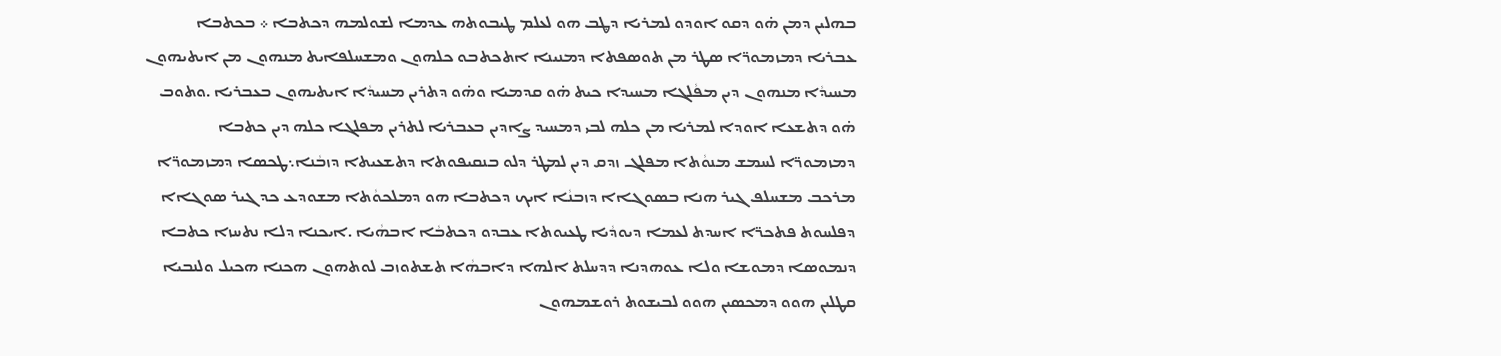ܒܗܠܝܢ ܕܡܢ ܗ̇ܘ ܕܩܘ ܐܘܕܘ ܠܡܪܝܐ ܕܜܒ ܗܘ ܠܥܠܡ ܜܝܒܘܬܗ ܥܕܡܐ ܠܫܘܠܡܗ ܕܟܬܒܐ ܀ ܒܟܬܒܐ ܥܒܪܝܐ ܕܡܙܡܘܪ̈ܐ ܣܛܪ ܡܢ ܬܘܣܦܬܐ ܕܡܢܝܢܐ ܐܬܟܬܒܘ ܟܠܗܘܢ ܘܡܫܚܠܦܐܝܬ ܡܢܗܘܢ ܡܢ ܐܝܬܝܗܘܢ ܡܚܝܕܵܐ ܡܢܗܘܢ ܕܝܢ ܡܦܵܠܓܐ ܡܚܝܕܐ ܟܝܬ ܗ̇ܘ ܩܕܡܝܐ ܘܗ̇ܘ ܕܬܪܝܢ ܡܚܝܕܵܐ ܐܝܬܝܗܘܢ ܒܥܒܪܝܐ .ܘܬܘܒ ܗ̇ܘ ܕܬܫܥܐ ܐܘܕܐ ܠܡܪܝܐ ܡܢ ܟܠܗ ܠܒܝ ܕܡܚܝܕ ܨܐܕܝܢ ܒܥܒܪܝܐ ܠܬܪܝܢ ܡܦܠܓܐ ܟܠܗ ܕܝܢ ܟܬܒܐ ܕܡܙܡܘܪ̈ܐ ܠܚܡܫ ܡܢܘܵܬܐ ܡܦܠܓ ܙܕܩ ܕܝܢ ܠܡܛܪ ܕܠܘ ܒܢܩܝܦܘܬܐ ܕܬܫܥܝܬܐ ܕܙܒܵܢܐ܆ܛܟܣܐ ܕܡܙܡܘܪ̈ܐ ܡܪܟܒ ܡܫܚܠܦ ܓܝܪ ܗܢܐ ܒܣܘܓܐܐ ܕܙܒܢܵܐ ܐܝܟ ܕܟܬܒܐ ܗܘ ܕܡܠܟܘܵܬܐ ܡܫܘܕܥ ܟܕ ܓܝܪ ܣܘܓܐܐ ܕܦܠܚܘܬ ܦܬܟܪ̈ܐ ܐܚܕܬ ܠܥܡܐ ܕܝܘܕܵܝܐ ܛܥܝܘܬܐ ܥܒܕܘ ܕܟܬܒܵܐ ܐܒܗܵܝܐ .ܐܝܟܢܐ ܕܠܐ ܢܬܚܙܐ ܟܬܒܐ ܕܢܡܘܣܐ ܕܡܘܫܐ ܘܠܐ ܥܘܗܕܢܐ ܕܕܚܠܬ ܐܠܗܐ ܕܐܒܗܵܐ ܬܫܬܘܙܒ ܠܘܬܗܘܢ ܗܟܢܐ ܗܟܝܠ ܘܠܢܒܝܐ ܩܛܠܝܢ ܗܘܘ ܕܡܟܣܝܢ ܗܘܘ ܠܒܝܫܘܬ ܪܘܫܡܗܘܢ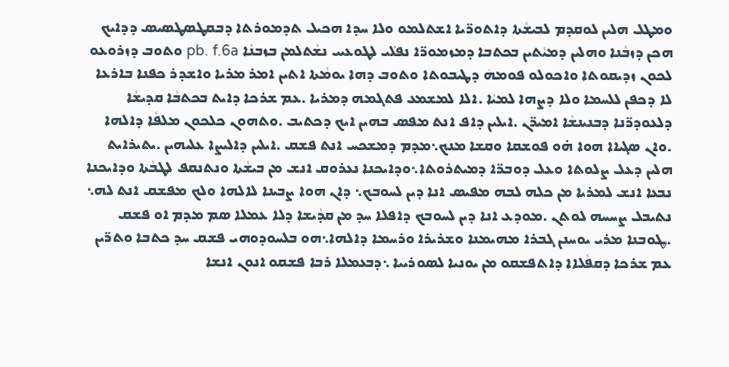ܘܡܛܠ ܗܠܝܢ ܠܘܩܕܡ ܠܒܝܫܵܬܐ ܕܐܬܘܪ̈ܝܐ ܐܫܬܠܡܘ ܘܠܐ ܚܕܐ ܗܟܝܠ ܬܕܡܘܪܬܐ ܕܒܩܛܣܛܣܝܣ ܕܕܐܝܟ ܗܟܢ ܕܙܒܵܢܐ ܘܗܠܝܢ ܕܡܝܵܬܝܢ ܒܟܬܒܐ ܕܡܙܡܘܪ̈ܐ ܢܦܠܵܝ ܠܛܘܥܝܝ ܢܫܵܬܠܡܢ ܒܙܒܢܵܐ pb. f.6a ܘܬܘܒ ܕܙܪܘܥܘ ܠܟܘܢ ܙܕܝܩܘܬܐ ܘܐܟܘܠܘ ܦܘܡܗܿ ܕܛܝܒܘܬܐ ܘܬܘܒ ܕܗܐ ܝܘܡܵܬܐ ܐܬܝܢ ܐܡܪ ܡܪܝܐ ܘܐܫܕܪ ܟܦܢܐ ܒܐܪܥܐ ܠܐ ܕܟܦܢ ܠܠܚܡܐ ܘܠܐ ܕܨܗܐ ܠܡܝܵܐ .ܐܠܐ ܠܡܫܡܥ ܦܬܓܡܗ ܕܡܪܝܐ .ܥܡ ܫܪܟܐ ܕܐܝܬ ܒܟܬܒܵܐ ܩܕܝܫܵܐ ܕܠܥܘܕܪ̈ܢܐ ܕܒܢܝܢܫܵܐ ܐܡܝܪ̈ܢ .ܐܝܠܝܢ ܕܐܦ ܐܢܬ ܡܦܣ ܒܗܝܢ ܐܝܟ ܕܟܬܝܒ .ܘܬܗܘܢ ܟܠܟܘܢ ܡܠܦܵܐ ܕܐܠܗܐ .ܘܐܢ ܣܓܝܐܐ ܗܘܐ ܗ̇ܘ ܦܘܫܩܐ ܘܩܫܐ ܡܢܟ܆ܡܕܡ ܕܡܫܟܚ ܐܢܬ ܦܫܩ .ܐܝܠܝܢ ܕܐܠܝܨܐ ܥܠܝܗܝܢ .ܝܬܝܪܐܝܬ ܗܠܝܢ ܕܥܠ ܨܠܘܬܐ ܘܥܠ ܕܘܒܪ̈ܐ ܕܡܝܬܪܘܬܐ܆ܘܕܐܝܟܢܐ ܢܥܪܘܩ ܐܢܫ ܡܢ ܒܝܫܵܬܐ ܘܢܬܢܩܦ ܠܛܒܵܬܐ ܘܕܐܝܟܢܐ ܢܒܥܐ ܐܢܫ ܠܡܪܝܐ ܡܢ ܟܠܗ ܠܒܗ ܡܦܝܣ ܐܢܐ ܕܝܢ ܠܚܘܒܟ܆ ܕܐܢ ܗܘܐ ܨܒܝܢܐ ܠܐܠܗܐ ܘܠܟ ܡܦܫܩ ܐܢܬ ܠܗ܆ ܢܬܝܒܠ ܨܚܚܗ ܠܘܬܢ .ܡܘܕܥ ܐܢܐ ܕܝܢ ܠܚܘܒܟ ܕܐܦܠܐ ܚܕ ܡܢ ܩܕܵܝܫܐ ܕܠܐ ܥܡܠܐ ܣܡ ܡܕܡ ܐܘ ܦܫܩ .ܜܘܒܢܐ ܡܪܝ ܝܘܚܢܢ ܓܒܪܐ ܡܗܝܡܢܐ ܘܫܪܝܪܐ ܘܪܚܡܐ ܕܐܠܗܐ܆ܗܘ ܒܠܚܘܕܘܗܝ ܦܫܩ ܚܕ ܟܬܒܐ ܘܬܪ̈ܝܢ ܥܡ ܫܪܟܐ ܕܩܦܵܠܐܐ ܕܐܬܦܫܩܘ ܡܢ ܝܘܢܝܐ ܠܣܘܪܝܝܐ ܆ܕܒܥܡܠܐ ܪܒܐ ܦܫܩܘ ܐܢܘܢ ܐܢܫܐ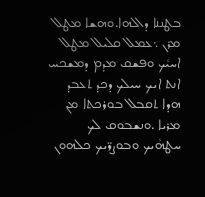ܒܛܢܢܐ ܕܐܠܗܐ.ܘܗܫܐ ܡܛܠ ܡܪܢ ܆ܥܡܠ ܩܠܝܠ ܡܛܠ ܐܚܝܵܟ ܘܦܫܩ ܡܕܡ ܕܡܫܟܚ ܐܢܬ ܐܝܟ ܚܝܠܟ ܕܟܕ ܬܥܒܕ ܗܕܐ ܬܩܒܠ ܒܘܪܟܬܐ ܡܢ ܡܪܝܐ .ܘܢܫܒܘܩ ܠܟ ܚܛܗܵܝܟ ܘܒܘܨܪ̈ܝܟ ܟܠܗܘܢ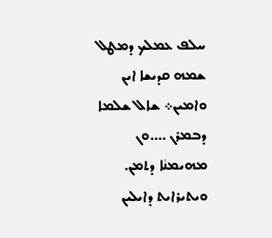ܚܠܦ ܥܡܠܟ ܕܡܛܠ ܫܡܗ ܩܕܝܫܐ ܐܝܢ ܘܐܡܝܢ܀ ܫܐܠ ܫܠܡܐ ܕܒܡܪܢ ....ܘܢ ܡܗܝܡܢܵܐ ܕܬܡܢ. ܘܝܬܝܪܐܝܬ ܕܐܝܠܝܢ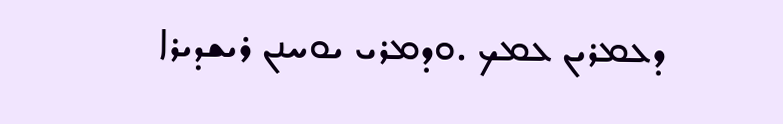ܕܥܡܪܝܢ ܥܡܟ .ܘܕܡܪܝ ܝܘܚܢܢ ܪܝܫܕܝܪܐ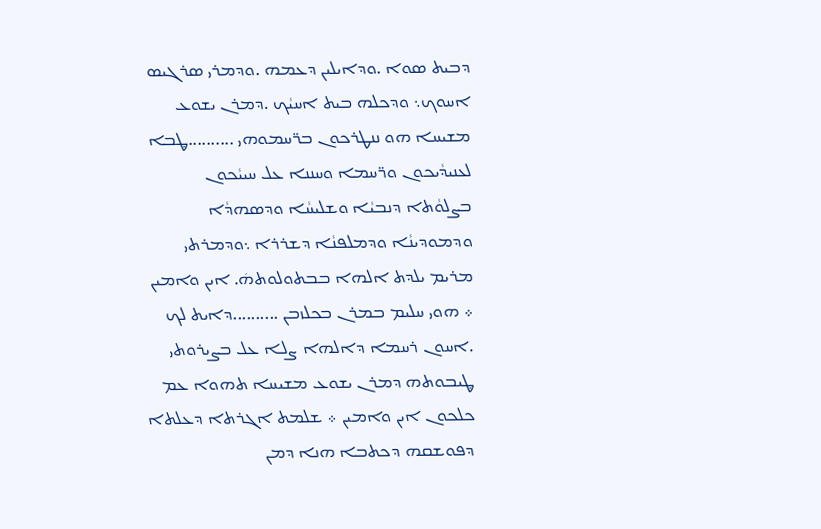ܕܒܝܬ ܣܘܐ .ܘܕܐܝܠܝܢ ܕܥܡܗ .ܘܕܡܪܝ ܣܪܓܝܣ ܐܚܘܟ܆ ܘܕܟܠܗ ܒܝܬ ܐܚܝܵܟ .ܕܡܪܢ ܝܫܘܥ ܡܫܝܚܐ ܗܘ ܢܢܛܪܟܘܢ ܒܪ̈ܚܡܘܗܝ ..........ܜܒܐ ܠܥܢܝܕܵܝܟܘܢ ܘܪ̈ܚܡܐ ܘܚܢܢܐ ܥܠ ܚܝܝܵܟܘܢ ܒܨܠܘܵܬܐ ܕܢܒܝܵܐ ܘܫܠܝܚܵܐ ܘܕܣܗܕܵܐ ܘܕܡܘܕܝܢܵܐ ܘܕܡܠܦܢܵܐ ܕܫܪܪܐ ܆ܘܕܡܪܬܝ ܡܪܝܡ ܝܠܕܬ ܐܠܗܐ ܒܒܬܘܠܘܬܗܿ. ܐܝܢ ܘܐܡܝܢ ܀ ܗܘܝ ܚܠܝܡ ܒܡܪܢ ܒܟܠܙܒܢ ..........ܕܐܝܬ ܠܟ .ܐܚܘܢ ܪܚܡܐ ܕܐܠܗܐ ܨܠܐ ܥܠ ܒܨܝܪܘܬܝ ܜܝܒܘܬܗ ܕܡܪܢ ܝܫܘܥ ܡܫܝܚܐ ܬܗܘܐ ܥܡ ܟܠܟܘܢ ܐܝܢ ܘܐܡܝܢ ܀ ܫܠܡܬ ܐܓܪܬܐ ܕܥܠܬܐ ܕܦܘܫܩܗ ܕܟܬܒܐ ܗܢܐ ܕܡܢ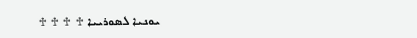ܝܘܢܝܐ ܠܣܘܪܝܝܐ ♱ ♱ ♱ ♱